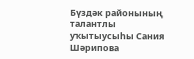Бүздәк районының талантлы уҡытыусыһы Сания Шәрипова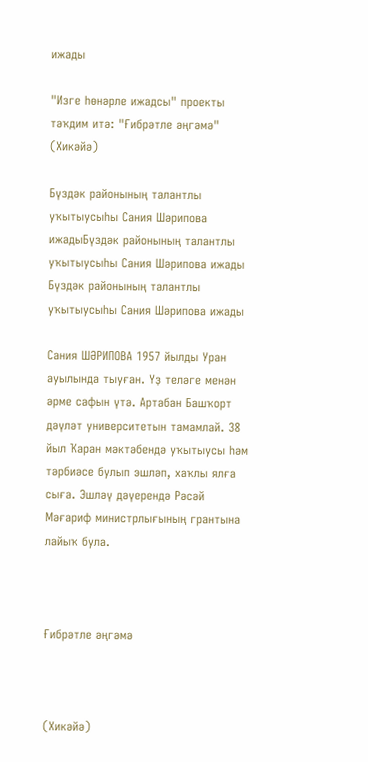ижады

"Изге һөнәрле ижадсы" проекты тәҡдим итә: "Ғибрәтле әңгәмә"  (Хикәйә)

Бүздәк районының талантлы уҡытыусыһы Сания Шәрипова ижадыБүздәк районының талантлы уҡытыусыһы Сания Шәрипова ижады
Бүздәк районының талантлы уҡытыусыһы Сания Шәрипова ижады

Сания ШӘРИПОВА 1957 йылды Уран ауылында тыуған. Үҙ теләге менән әрме сафын үтә. Артабан Башҡорт дәүләт университетын тамамлай. 38 йыл Ҡаран мәктәбендә уҡытыусы һәм тәрбиәсе булып эшләп, хаҡлы ялға сыға. Эшләү дәүерендә Рәсәй Мәғариф министрлығының грантына лайыҡ була.



Ғибрәтле әңгәмә



(Хикәйә)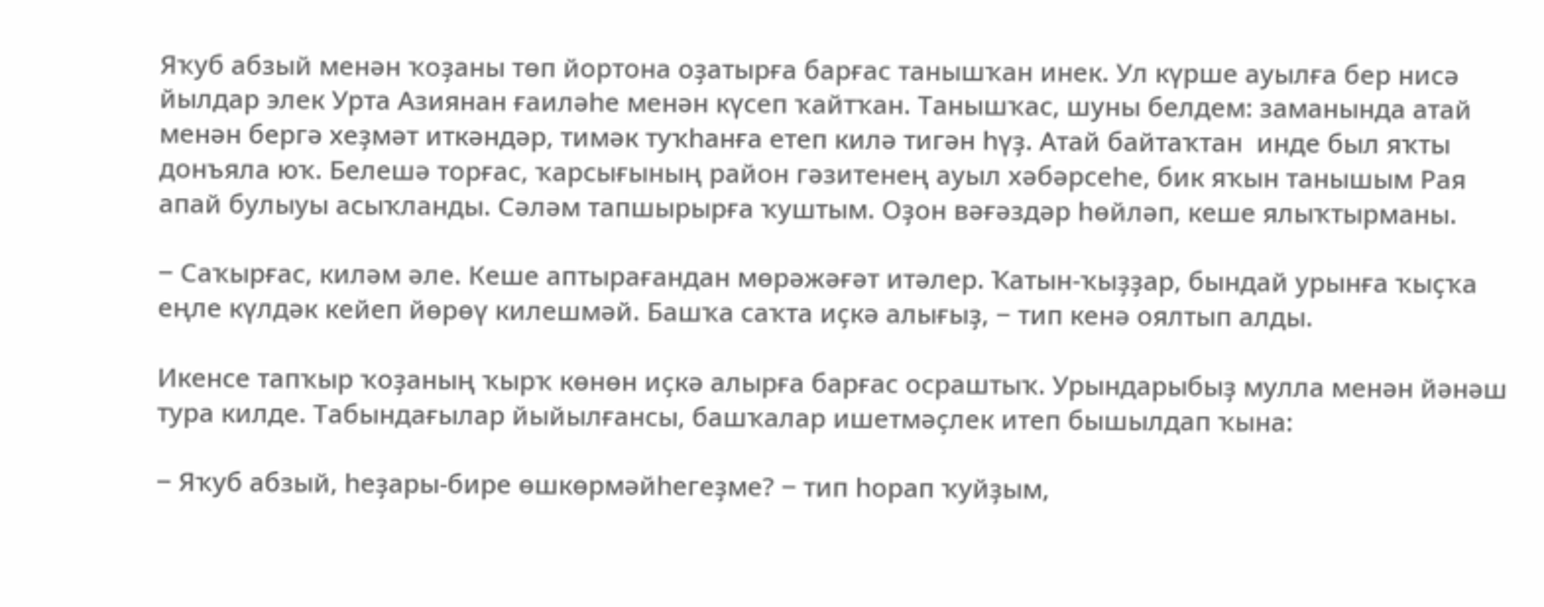Яҡуб абзый менән ҡоҙаны төп йортона оҙатырға барғас танышҡан инек. Ул күрше ауылға бер нисә йылдар элек Урта Азиянан ғаиләһе менән күсеп ҡайтҡан. Танышҡас, шуны белдем: заманында атай менән бергә хеҙмәт иткәндәр, тимәк туҡһанға етеп килә тигән һүҙ. Атай байтаҡтан  инде был яҡты донъяла юҡ. Белешә торғас, ҡарсығының район гәзитенең ауыл хәбәрсеһе, бик яҡын танышым Рая апай булыуы асыҡланды. Сәләм тапшырырға ҡуштым. Оҙон вәғәздәр һөйләп, кеше ялыҡтырманы.

‒ Саҡырғас, киләм әле. Кеше аптырағандан мөрәжәғәт итәлер. Ҡатын-ҡыҙҙар, бындай урынға ҡыҫҡа еңле күлдәк кейеп йөрөү килешмәй. Башҡа саҡта иҫкә алығыҙ, − тип кенә оялтып алды.

Икенсе тапҡыр ҡоҙаның ҡырҡ көнөн иҫкә алырға барғас осраштыҡ. Урындарыбыҙ мулла менән йәнәш тура килде. Табындағылар йыйылғансы, башҡалар ишетмәҫлек итеп бышылдап ҡына:

‒ Яҡуб абзый, һеҙары-бире өшкөрмәйһегеҙме? ‒ тип һорап ҡуйҙым,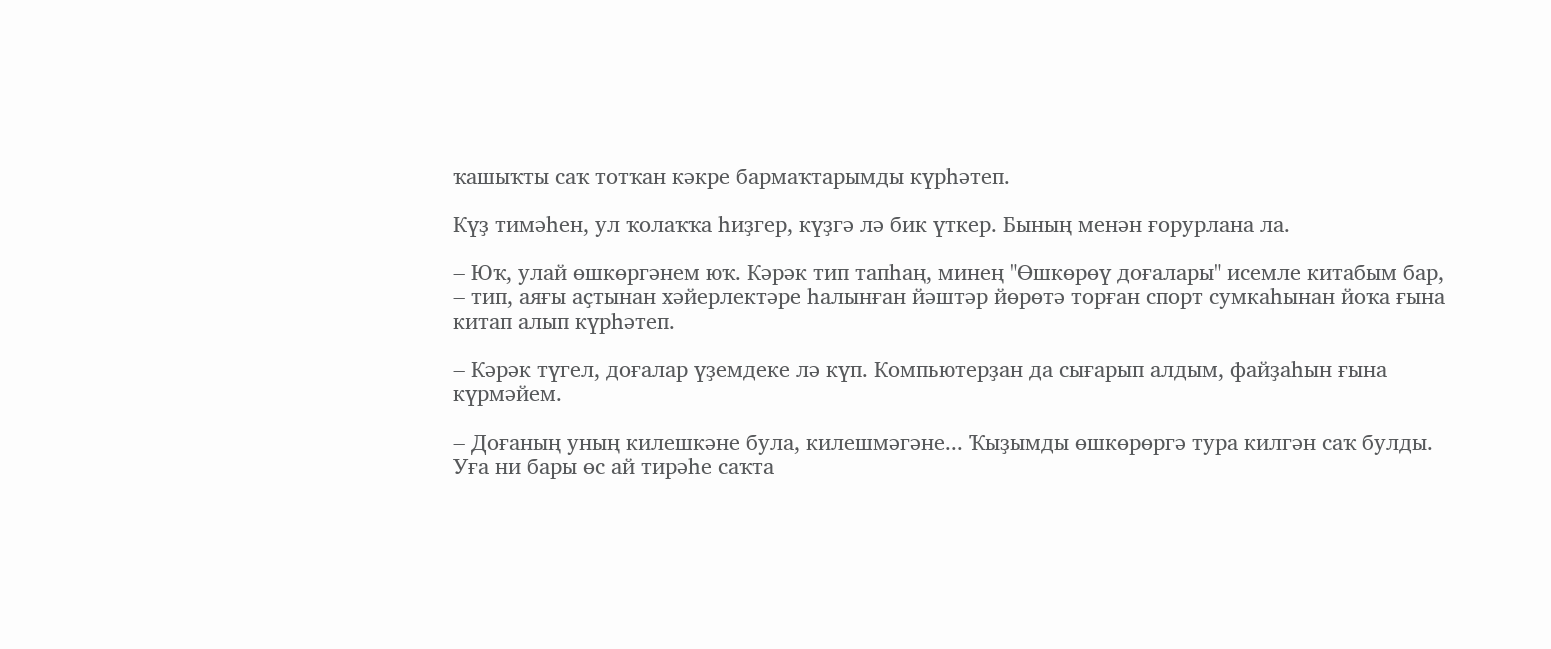ҡашыҡты саҡ тотҡан кәкре бармаҡтарымды күрһәтеп.

Күҙ тимәһен, ул ҡолаҡҡа һиҙгер, күҙгә лә бик үткер. Бының менән ғорурлана ла.

‒ Юҡ, улай өшкөргәнем юҡ. Кәрәк тип тапһаң, минең "Өшкөрөү доғалары" исемле китабым бар, ‒ тип, аяғы аҫтынан хәйерлектәре һалынған йәштәр йөрөтә торған спорт сумкаһынан йоҡа ғына китап алып күрһәтеп.

‒ Кәрәк түгел, доғалар үҙемдеке лә күп. Компьютерҙан да сығарып алдым, файҙаһын ғына күрмәйем.

‒ Доғаның уның килешкәне була, килешмәгәне... Ҡыҙымды өшкөрөргә тура килгән саҡ булды. Уға ни бары өс ай тирәһе саҡта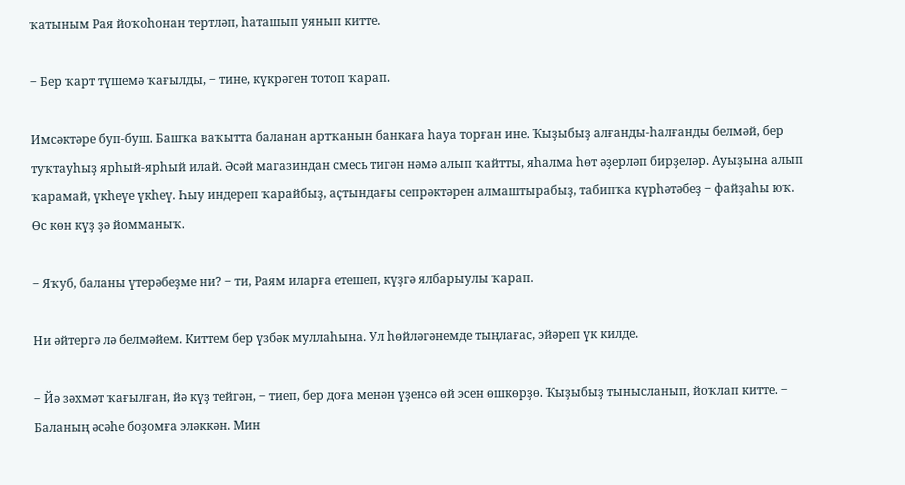ҡатыным Рая йоҡоһонан тертләп, һаташып уянып китте.

‒ Бер ҡарт түшемә ҡағылды, ‒ тине, күкрәген тотоп ҡарап.

Имсәктәре буп-буш. Башҡа ваҡытта баланан артҡанын банкаға һауа торған ине. Ҡыҙыбыҙ алғанды-һалғанды белмәй, бер туҡтауһыҙ ярһый-ярһый илай. Әсәй магазиндан смесь тигән нәмә алып ҡайтты, яһалма һөт әҙерләп бирҙеләр. Ауыҙына алып ҡарамай, үкһеүе үкһеү. Һыу индереп ҡарайбыҙ, аҫтындағы сепрәктәрен алмаштырабыҙ, табипҡа күрһәтәбеҙ ‒ файҙаһы юҡ. Өс көн күҙ ҙә йомманыҡ.

‒ Яҡуб, баланы үтерәбеҙме ни? ‒ ти, Раям иларға етешеп, күҙгә ялбарыулы ҡарап.

Ни әйтергә лә белмәйем. Киттем бер үзбәк муллаһына. Ул һөйләгәнемде тыңлағас, эйәреп үк килде.

‒ Йә зәхмәт ҡағылған, йә күҙ тейгән, ‒ тиеп, бер доға менән үҙенсә өй эсен өшкөрҙө. Ҡыҙыбыҙ тынысланып, йоҡлап китте. ‒ Баланың әсәһе боҙомға эләккән. Мин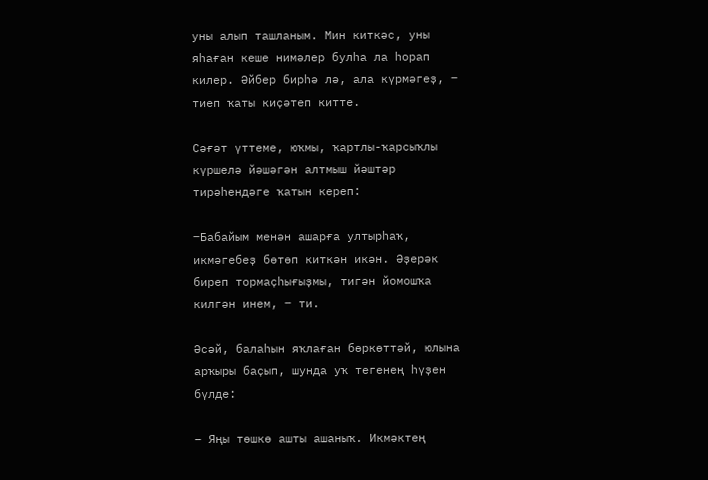уны алып ташланым. Мин киткәс, уны яһаған кеше нимәлер булһа ла һорап килер. Әйбер бирһә лә, ала күрмәгеҙ, ‒ тиеп ҡаты киҫәтеп китте.

Сәғәт үттеме, юҡмы, ҡартлы-ҡарсыҡлы күршелә йәшәгән алтмыш йәштәр тирәһендәге ҡатын кереп:

‒Бабайым менән ашарға ултырһаҡ, икмәгебеҙ бөтөп киткән икән. Әҙерәк биреп тормаҫһығыҙмы, тигән йомошҡа килгән инем, ‒ ти.

Әсәй, балаһын яҡлаған бөркөттәй, юлына арҡыры баҫып, шунда уҡ тегенең һүҙен бүлде:

– Яңы төшкө ашты ашаныҡ. Икмәктең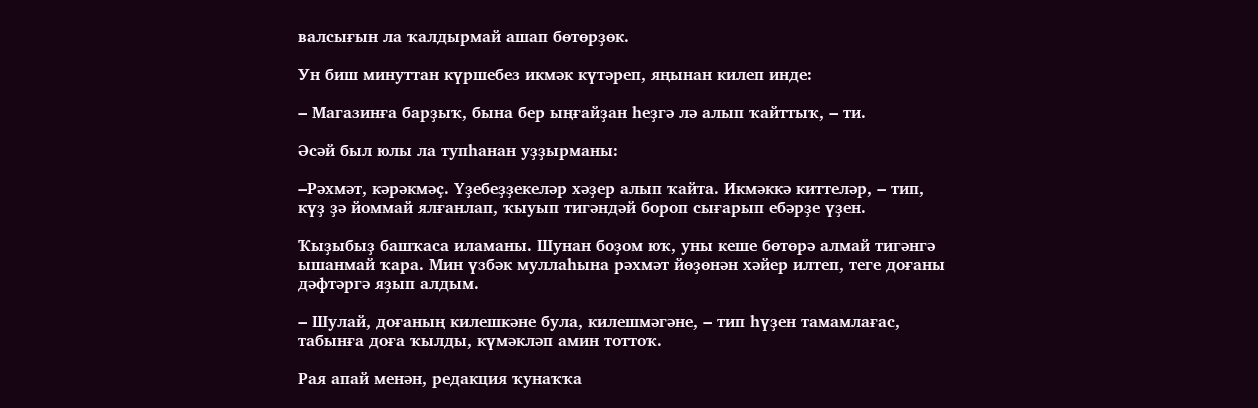валсығын ла ҡалдырмай ашап бөтөрҙөк.

Ун биш минуттан күршебез икмәк күтәреп, яңынан килеп инде:

‒ Магазинға барҙыҡ, бына бер ыңғайҙан һеҙгә лә алып ҡайттыҡ, ‒ ти.

Әсәй был юлы ла тупһанан уҙҙырманы:

‒Рәхмәт, кәрәкмәҫ. Үҙебеҙҙекеләр хәҙер алып ҡайта. Икмәккә киттеләр, ‒ тип, күҙ ҙә йоммай ялғанлап, ҡыуып тигәндәй бороп сығарып ебәрҙе үҙен.

Ҡыҙыбыҙ башҡаса иламаны. Шунан боҙом юҡ, уны кеше бөтөрә алмай тигәнгә ышанмай ҡара. Мин үзбәк муллаһына рәхмәт йөҙөнән хәйер илтеп, теге доғаны дәфтәргә яҙып алдым.

‒ Шулай, доғаның килешкәне була, килешмәгәне, ‒ тип һүҙен тамамлағас, табынға доға ҡылды, күмәкләп амин тоттоҡ.

Рая апай менән, редакция ҡунаҡҡа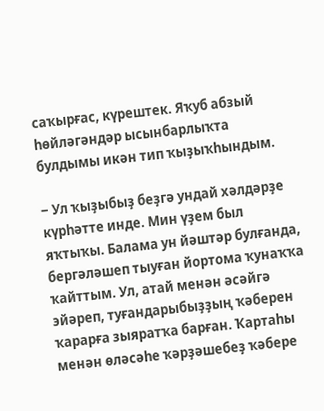саҡырғас, күрештек. Яҡуб абзый һөйләгәндәр ысынбарлыҡта булдымы икән тип ҡыҙыҡһындым.

‒ Ул ҡыҙыбыҙ беҙгә ундай хәлдәрҙе күрһәтте инде. Мин үҙем был яҡтыҡы. Балама ун йәштәр булғанда, бергәләшеп тыуған йортома ҡунаҡҡа ҡайттым. Ул, атай менән әсәйгә эйәреп, туғандарыбыҙҙың ҡәберен ҡарарға зыяратҡа барған. Ҡартаһы менән өләсәһе ҡәрҙәшебеҙ ҡәбере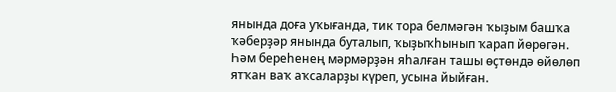янында доға уҡығанда, тик тора белмәгән ҡыҙым башҡа ҡәберҙәр янында буталып, ҡыҙыҡһынып ҡарап йөрөгән. Һәм береһенең мәрмәрҙән яһалған ташы өҫтөндә өйөлөп ятҡан ваҡ аҡсаларҙы күреп, усына йыйған.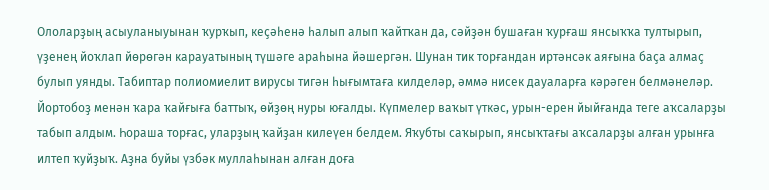Ололарҙың асыуланыуынан ҡурҡып, кеҫәһенә һалып алып ҡайтҡан да, сәйҙән бушаған ҡурғаш янсыҡҡа тултырып, үҙенең йоҡлап йөрөгән карауатының түшәге араһына йәшергән. Шунан тик торғандан иртәнсәк аяғына баҫа алмаҫ булып уянды. Табиптар полиомиелит вирусы тигән һығымтаға килделәр, әммә нисек дауаларға кәрәген белмәнеләр. Йортобоҙ менән ҡара ҡайғыға баттыҡ, өйҙөң нуры юғалды. Күпмелер ваҡыт үткәс, урын-ерен йыйғанда теге аҡсаларҙы табып алдым. Һораша торғас, уларҙың ҡайҙан килеүен белдем. Яҡубты саҡырып, янсыҡтағы аҡсаларҙы алған урынға илтеп ҡуйҙыҡ. Аҙна буйы үзбәк муллаһынан алған доға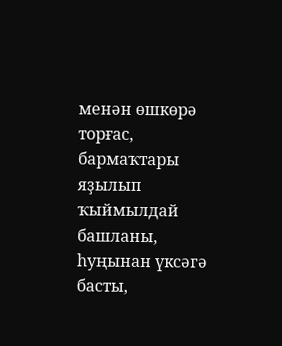менән өшкөрә торғас, бармаҡтары яҙылып ҡыймылдай башланы, һуңынан үксәгә басты,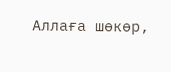Аллаға шөкөр,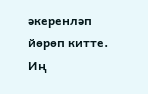әкеренләп йөрөп китте. Иң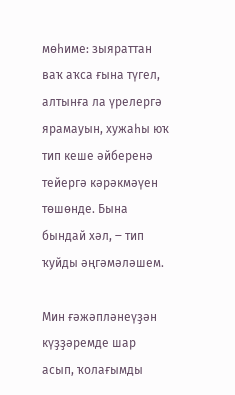мөһиме: зыяраттан ваҡ аҡса ғына түгел, алтынға ла үрелергә ярамауын, хужаһы юҡ тип кеше әйберенә тейергә кәрәкмәүен төшөнде. Бына бындай хәл, ‒ тип ҡуйды әңгәмәләшем.

Мин ғәжәпләнеүҙән күҙҙәремде шар асып, ҡолағымды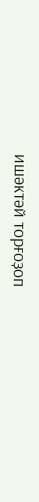ишәктәй торғоҙоп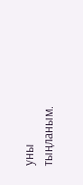уны тыңланым.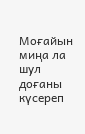Моғайын миңа ла шул доғаны күсереп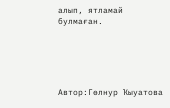алып, ятламай булмаған.





Автор:Гөлнур Ҡыуатова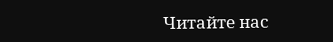Читайте нас